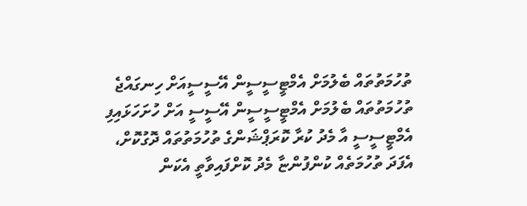ތުހުމަތުތައް ބެލުމަށް އެމްޓީސީސީން އޭސީސީއަށް ހިނގައްޖެ
ތުހުމަތުތައް ބެލުމަށް އެމްޓީސީސީން އޭސީސީ އަށް ހުށަހަޅައިފި
އެމްޓީސީސީ އާ މެދު ކުރާ ކޮރަޕްޝަންގެ ތުހުމަތުތައް ދޮގުކޮށް، އެފަދަ ތުހުމަތެއް ކުންފުންޏާ މެދު ކޮށްފައިވާތީ އެކަން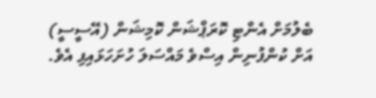ބެލުމަށް އެންޓި ކޮރަޕްޝަން ކޮމިޝަން (އޭސީސީ) އަށް ކުންފުނިން އިސްވެ މައްސަލަ ހުށަހަޅައިފި އެވެ.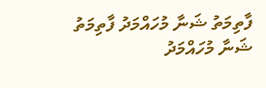ފާތިމަތު ޝަނާ މުހައްމަދު ފާތިމަތު ޝަނާ މުހައްމަދު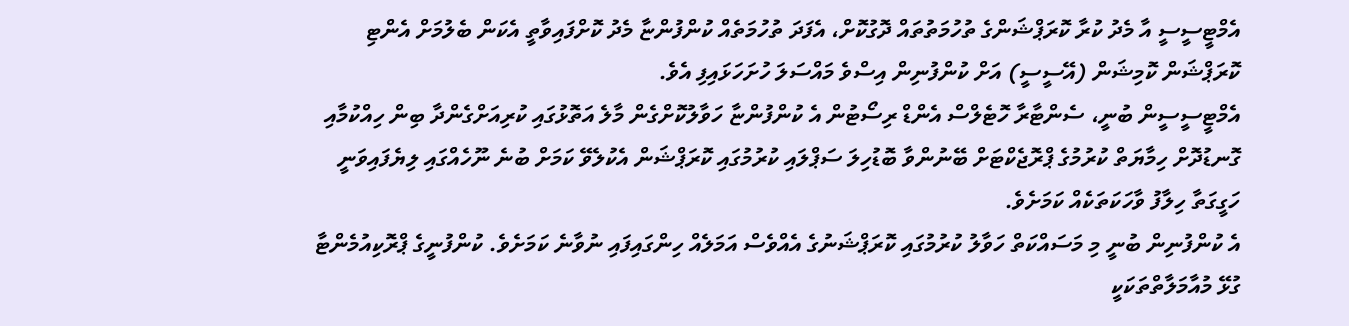އެމްޓީސީސީ އާ މެދު ކުރާ ކޮރަޕްޝަންގެ ތުހުމަތުތައް ދޮގުކޮށް، އެފަދަ ތުހުމަތެއް ކުންފުންޏާ މެދު ކޮށްފައިވާތީ އެކަން ބެލުމަށް އެންޓި ކޮރަޕްޝަން ކޮމިޝަން (އޭސީސީ) އަށް ކުންފުނިން އިސްވެ މައްސަލަ ހުށަހަޅައިފި އެވެ.
އެމްޓީސީސީން ބުނީ، ސެންޓާރާ ހޮޓެލްސް އެންޑް ރިސޯޓުން އެ ކުންފުންޏާ ހަވާލުކޮށްގެން މާލެ އަތޮޅުގައި ކުރިއަށްގެންދާ ބިން ހިއްކުމާއި ގޮނޑުދޮށް ހިމާޔަތް ކުރުމުގެ ޕްރޮޖެކްޓަށް ބޭނުންވާ ބޮޑުހިލަ ސަޕްލައި ކުރުމުގައި ކޮރަޕްޝަން އެކުލެވޭ ކަމަށް ބުނެ ނޫހެއްގައި ލިޔެފައިވަނީ ހަގީގަތާ ހިލާފު ވާހަކަތަކެއް ކަމަށެވެ.
އެ ކުންފުނިން ބުނީ މި މަސައްކަތް ހަވާލު ކުރުމުގައި ކޮރަޕްޝަނުގެ އެއްވެސް އަމަލެއް ހިންގައިފައި ނުވާނެ ކަމަށެވެ. ކުންފުނީގެ ޕްރޮކިއުމެންޓާ ގުޅޭ މުއާމަލާތްތަކަކީ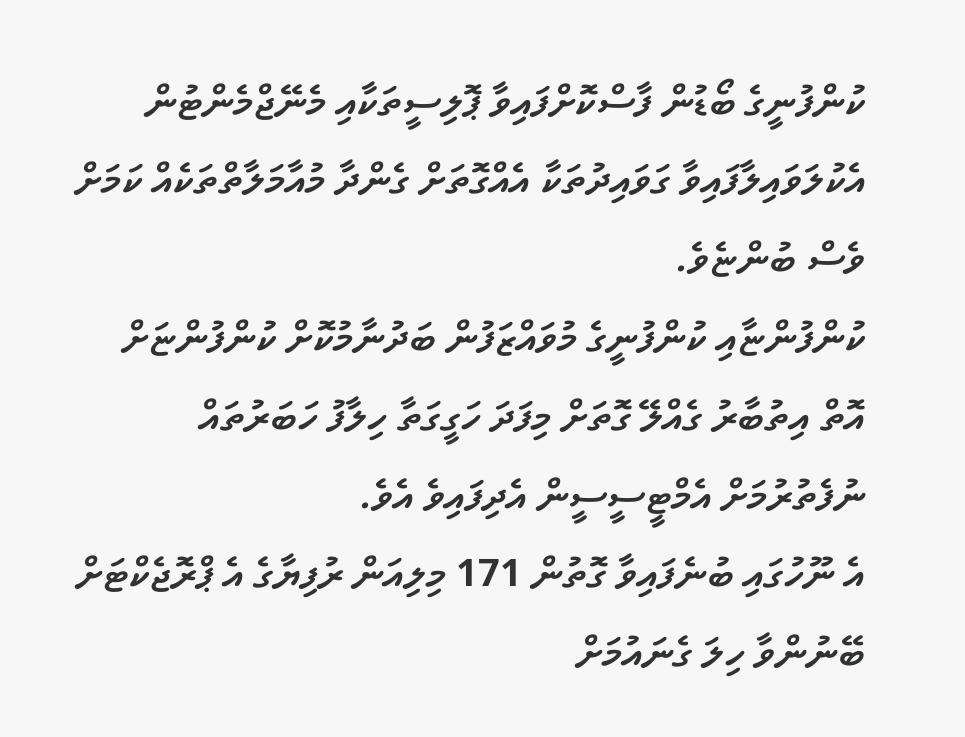ކުންފުނީގެ ބޯޑުން ފާސްކޮށްފައިވާ ޕޮލިސީތަކާއި މެނޭޖްމެންޓުން އެކުލަވައިލާފައިވާ ގަވައިދުތަކާ އެއްގޮތަށް ގެންދާ މުއާމަލާތްތަކެއް ކަމަށް ވެސް ބުންޏެވެ.
ކުންފުންޏާއި ކުންފުނީގެ މުވައްޒަފުން ބަދުނާމުކޮށް ކުންފުންޏަށް އޮތް އިތުބާރު ގެއްލޭ ގޮތަށް މިފަދަ ހަގީގަތާ ހިލާފު ހަބަރުތައް ނުފެތުރުމަށް އެމްޓީސީސީން އެދިފައިވެ އެވެ.
އެ ނޫހުގައި ބުނެފައިވާ ގޮތުން 171 މިލިއަން ރުފިޔާގެ އެ ޕްރޮޖެކްޓަށް ބޭނުންވާ ހިލަ ގެނައުމަށް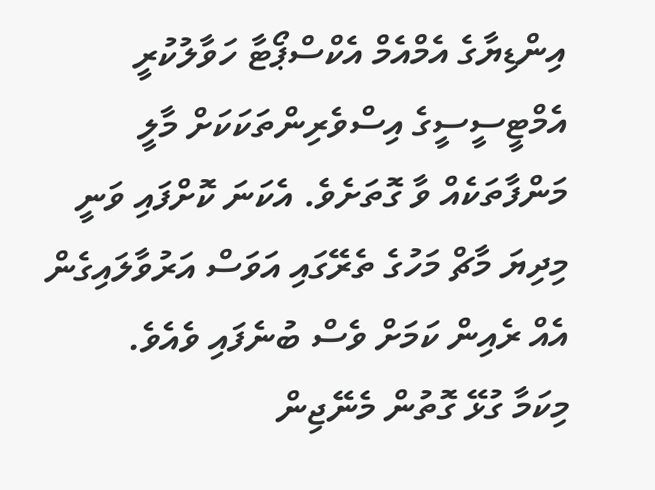އިންޑިޔާގެ އެމްއެމް އެކްސްޕޯޓާ ހަވާލުކުރީ އެމްޓީސީސީގެ އިސްވެރިންތަކަކަށް މާލީ މަންފާތަކެއް ވާ ގޮތަށެވެ. އެކަނަ ކޮށްފައި ވަނީ މިދިޔަ މާޗް މަހުގެ ތެރޭގައި އަވަސް އަރުވާލައިގެން އެއް ރެއިން ކަމަށް ވެސް ބުނެފައި ވެއެވެ.
މިކަމާ ގުޅޭ ގޮތުން މެނޭޖިން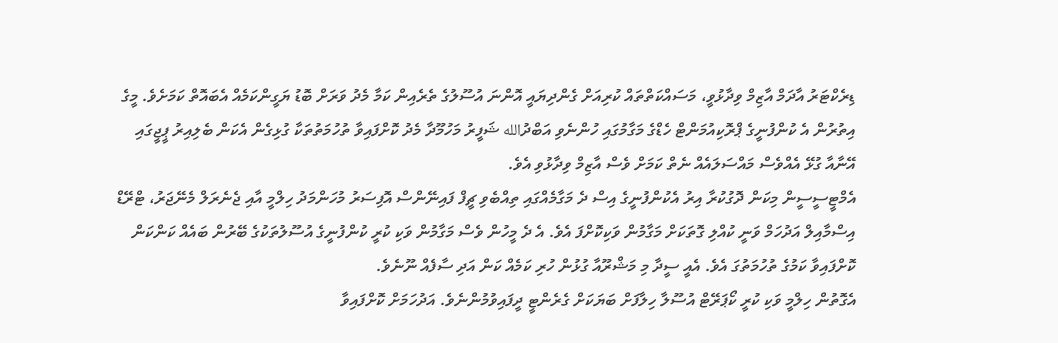ޑިރެކްޓަރު އާދަމް އާޒިމް ވިދާޅުވީ، މަސައްކަތްތައް ކުރިއަށް ގެންދިޔައީ އޮންނަ އުސޫލުގެ ތެރެއިން ކަމާ މެދު ވަރަށް ބޮޑު ޔަގީންކަމެއް އެބައޮތް ކަމަށެވެ. މީގެ އިތުރުން އެ ކުންފުނީގެ ޕްރޮކިއުމަންޓް ހެޑްގެ މަގާމުގައި ހުންނެވި އަބްދުالله ޝަފީރު މަހުމޫދާ މެދު ކޮށްފައިވާ ތުހުމަތުތަކާ ގުޅިގެން އެކަން ބެލިއިރު ޕީޖީގައި އޭނާއާ ގުޅޭ އެއްވެސް މައްސަލައެއް ނެތް ކަމަށް ވެސް އާޒިމް ވިދާޅުވި އެވެ.
އެމްޓީސީސީން މިކަން ދޮގުކުރާ އިރު އެކުންފުނީގެ އިސް ދެ މަގާމެއްގައި ތިއްބެވި ޗީފް ފައިނޭންސް އޮފިސަރު މުހަންމަދު ހިލްމީ އާއި ޖެނެރަލް މެނޭޖަރު، ޓްރޭޑް އިސްމާއިލް އަދުހަމް ވަނީ ކުއްލި ގޮތަކަށް މަގާމުން ވަކިކޮށްފަ އެވެ. އެ ދެ މީހުން ވެސް މަގާމުން ވަކި ކުރީ ކުންފުނީގެ އުސޫލުތަކުގެ ބޭރުން ބައެއް ކަންކަން ކޮށްފައިވާ ކަމުގެ ތުހުމަތުގަ އެވެ. އެއީ ސީދާ މި މަޝްރޫއާ ގުޅުން ހުރި ކަމެއް ކަން އަދި ސާފެއް ނޫނެވެ.
އެގޮތުން ހިލްމީ ވަކި ކުރީ ކޯޕަރޭޓް އުސޫލާ ހިލާފަށް ބަޔަކަށް ގެރެންޓީ ދީފައިވުމުންނެވެ. އަދުހަމަށް ކޮށްފައިވާ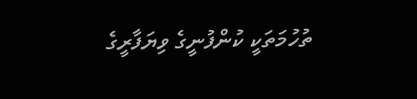ތުހުމަތަކީ ކުންފުނީގެ ވިޔަފާރީގެ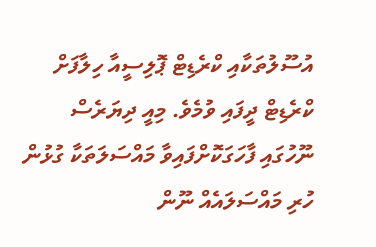އުސޫލުތަކާއި ކްރެޑިޓް ޕޮލިސީއާ ހިލާފަށް ކްރެޑިޓް ދީފައި ވުމެވެ. މިއީ ދިޔަރެސް ނޫހުގައި ފާހަގަކޮށްފައިވާ މައްސަލަތަކާ ގުޅުން ހުރި މައްސަލައެއް ނޫން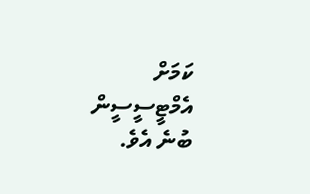ކަމަށް އެމްޓީސީސީން ބުނެ އެވެ.